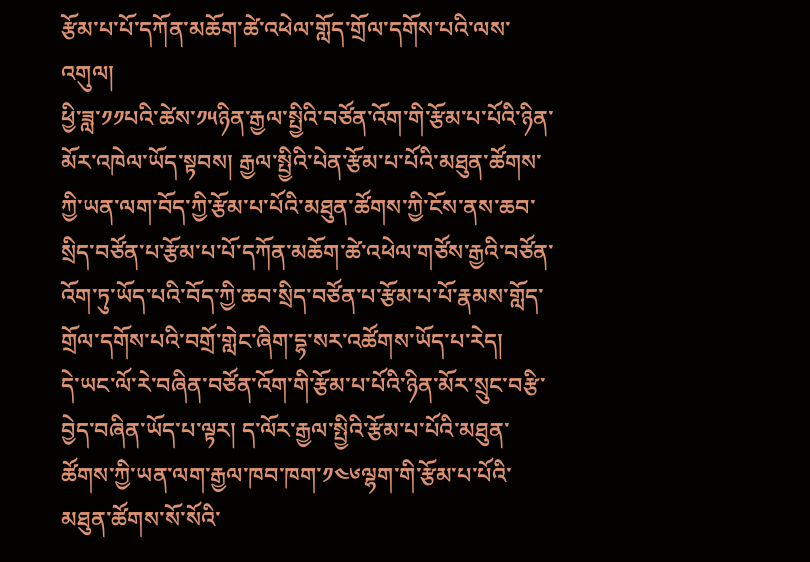རྩོམ་པ་པོ་དཀོན་མཆོག་ཚེ་འཕེལ་གློད་གྲོལ་དགོས་པའི་ལས་འགུལ།
ཕྱི་ཟླ་༡༡པའི་ཚེས་༡༥ཉིན་རྒྱལ་སྤྱིའི་བཙོན་འོག་གི་རྩོམ་པ་པོའི་ཉིན་མོར་འཁེལ་ཡོད་སྟབས། རྒྱལ་སྤྱིའི་པེན་རྩོམ་པ་པོའི་མཐུན་ཚོགས་ཀྱི་ཡན་ལག་བོད་ཀྱི་རྩོམ་པ་པོའི་མཐུན་ཚོགས་ཀྱི་ངོས་ནས་ཆབ་སྲིད་བཙོན་པ་རྩོམ་པ་པོ་དཀོན་མཆོག་ཚེ་འཕེལ་གཙོས་རྒྱའི་བཙོན་འོག་ཏུ་ཡོད་པའི་བོད་ཀྱི་ཆབ་སྲིད་བཙོན་པ་རྩོམ་པ་པོ་རྣམས་གློད་གྲོལ་དགོས་པའི་བགྲོ་གླེང་ཞིག་དྷ་སར་འཚོགས་ཡོད་པ་རེད།
དེ་ཡང་ལོ་རེ་བཞིན་བཙོན་འོག་གི་རྩོམ་པ་པོའི་ཉིན་མོར་སྲུང་བརྩི་བྱེད་བཞིན་ཡོད་པ་ལྟར། ད་ལོར་རྒྱལ་སྤྱིའི་རྩོམ་པ་པོའི་མཐུན་ཚོགས་ཀྱི་ཡན་ལག་རྒྱལ་ཁབ་ཁག་༡༤༦ལྷག་གི་རྩོམ་པ་པོའི་མཐུན་ཚོགས་སོ་སོའི་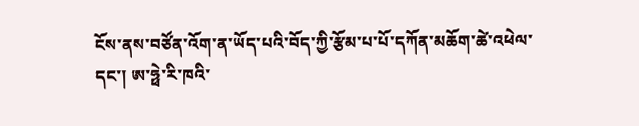ངོས་ནས་བཙོན་འོག་ན་ཡོད་པའི་བོད་ཀྱི་རྩོམ་པ་པོ་དཀོན་མཆོག་ཚེ་འཕེལ་དང་། ཨ་ཧྥེ་རི་ཁའི་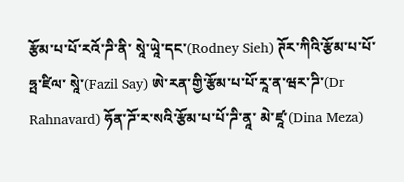རྩོམ་པ་པོ་རའོ་ཌི་ནི་ སཱེ་ཡཱེ་དང་(Rodney Sieh) ཊོར་ཀིའི་རྩོམ་པ་པོ་ཧྤ་ཛིལ་ སཱེ་(Fazil Say) ཨེ་རན་གྱི་རྩོམ་པ་པོ་རཱ་ན་ཝར་ཌི་(Dr Rahnavard) ཧོན་ཌོ་ར་སའི་རྩོམ་པ་པོ་ཌི་ནཱ་ མེ་ཛཱ་(Dina Meza)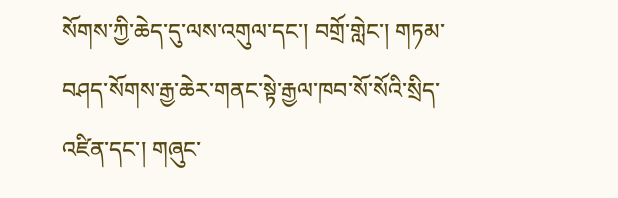སོགས་ཀྱི་ཆེད་དུ་ལས་འགུལ་དང་། བགྲོ་གླེང་། གཏམ་བཤད་སོགས་རྒྱ་ཆེར་གནང་སྟེ་རྒྱལ་ཁབ་སོ་སོའི་སྲིད་འཛིན་དང་། གཞུང་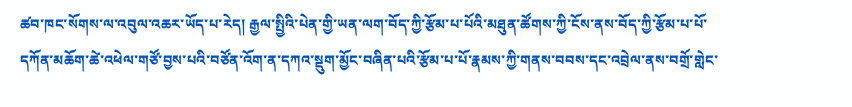ཚབ་ཁང་སོགས་ལ་འབུལ་འཆར་ཡོད་པ་རེད། རྒྱལ་སྤྱིའི་པེན་གྱི་ཡན་ལག་བོད་ཀྱི་རྩོམ་པ་པོའི་མཐུན་ཚོགས་ཀྱི་ངོས་ནས་བོད་ཀྱི་རྩོམ་པ་པོ་དཀོན་མཆོག་ཚེ་འཕེལ་གཙོ་བྱས་པའི་བཙོན་འོག་ན་དཀའ་སྡུག་མྱོང་བཞིན་པའི་རྩོམ་པ་པོ་རྣམས་ཀྱི་གནས་བབས་དང་འབྲེལ་ནས་བགྲོ་གླེང་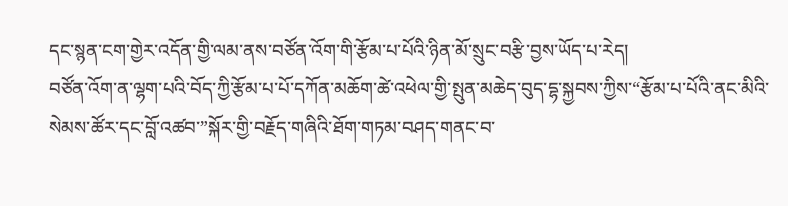དང་སྙན་ངག་གྱེར་འདོན་གྱི་ལམ་ནས་བཙོན་འོག་གི་རྩོམ་པ་པོའི་ཉིན་མོ་སྲུང་བརྩི་བྱས་ཡོད་པ་རེད།
བཙོན་འོག་ན་ལྷག་པའི་བོད་ཀྱི་རྩོམ་པ་པོ་དཀོན་མཆོག་ཚེ་འཕེལ་གྱི་སྤུན་མཆེད་བུད་དྷ་སྐྱབས་ཀྱིས་“རྩོམ་པ་པོའི་ནང་མིའི་སེམས་ཚོར་དང་བློ་འཚབ་”སྐོར་གྱི་བརྗོད་གཞིའི་ཐོག་གཏམ་བཤད་གནང་བ་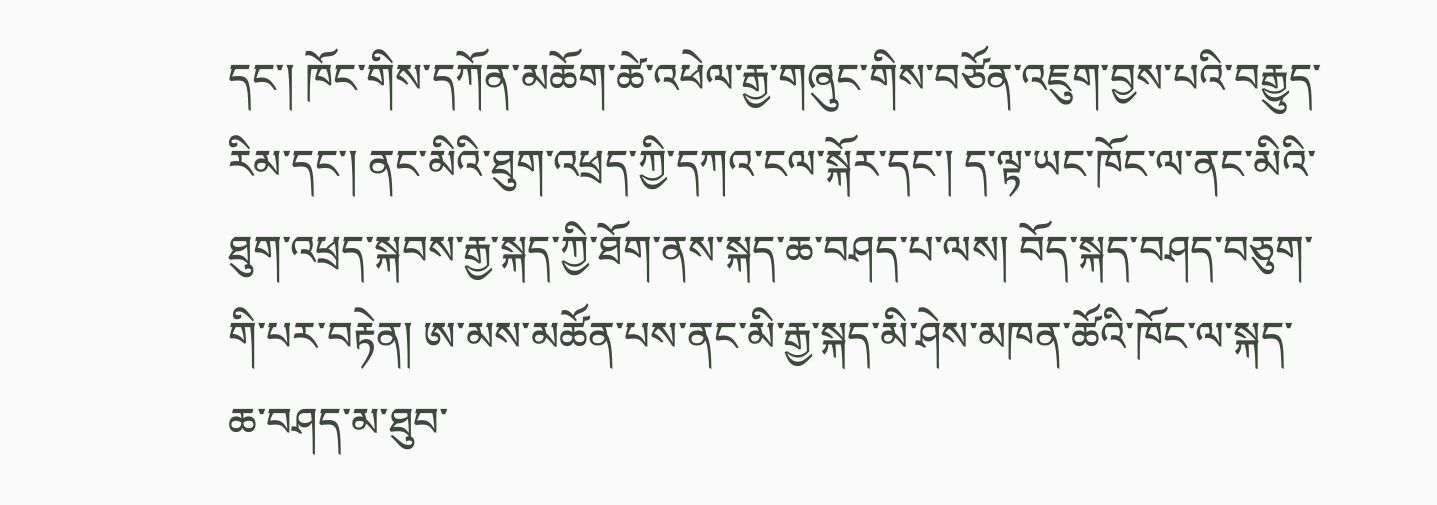དང་། ཁོང་གིས་དཀོན་མཆོག་ཚེ་འཕེལ་རྒྱ་གཞུང་གིས་བཙོན་འཇུག་བྱས་པའི་བརྒྱུད་རིམ་དང་། ནང་མིའི་ཐུག་འཕྲད་ཀྱི་དཀའ་ངལ་སྐོར་དང་། ད་ལྟ་ཡང་ཁོང་ལ་ནང་མིའི་ཐུག་འཕྲད་སྐབས་རྒྱ་སྐད་ཀྱི་ཐོག་ནས་སྐད་ཆ་བཤད་པ་ལས། བོད་སྐད་བཤད་བཅུག་གི་པར་བརྟེན། ཨ་མས་མཚོན་པས་ནང་མི་རྒྱ་སྐད་མི་ཤེས་མཁན་ཚོའི་ཁོང་ལ་སྐད་ཆ་བཤད་མ་ཐུབ་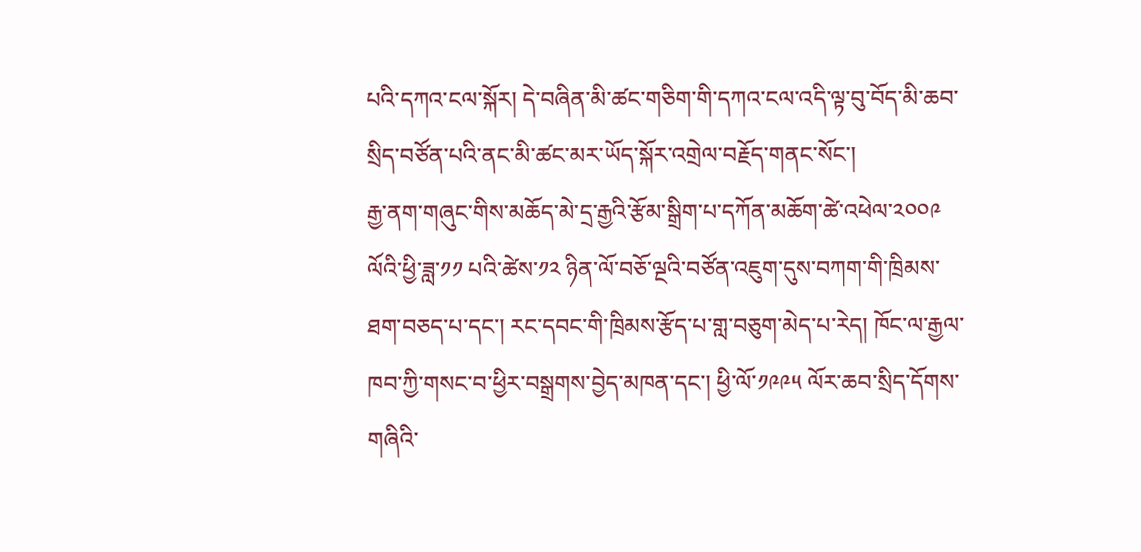པའི་དཀའ་ངལ་སྐོར། དེ་བཞིན་མི་ཚང་གཅིག་གི་དཀའ་ངལ་འདི་ལྟ་བུ་བོད་མི་ཆབ་སྲིད་བཙོན་པའི་ནང་མི་ཚང་མར་ཡོད་སྐོར་འགྲེལ་བརྗོད་གནང་སོང་།
རྒྱ་ནག་གཞུང་གིས་མཆོད་མེ་དྲ་རྒྱའི་རྩོམ་སྒྲིག་པ་དཀོན་མཆོག་ཚེ་འཕེལ་༢༠༠༩ ལོའི་ཕྱི་ཟླ་༡༡ པའི་ཚེས་༡༢ ཉིན་ལོ་བཅོ་ལྔའི་བཙོན་འཇུག་དུས་བཀག་གི་ཁྲིམས་ཐག་བཅད་པ་དང་། རང་དབང་གི་ཁྲིམས་རྩོད་པ་གླ་བཅུག་མེད་པ་རེད། ཁོང་ལ་རྒྱལ་ཁབ་ཀྱི་གསང་བ་ཕྱིར་བསྒྲགས་བྱེད་མཁན་དང་། ཕྱི་ལོ་༡༩༩༥ ལོར་ཆབ་སྲིད་དོགས་གཞིའི་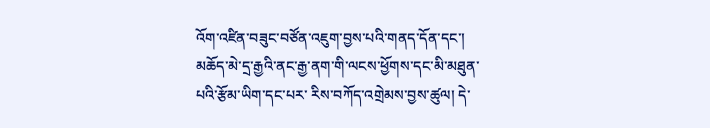འོག་འཛིན་བཟུང་བཙོན་འཇུག་བྱས་པའི་གནད་དོན་དང་། མཆོད་མེ་དྲ་རྒྱའི་ནང་རྒྱ་ནག་གི་ལངས་ཕྱོགས་དང་མི་མཐུན་པའི་རྩོམ་ཡིག་དང་པར་ རིས་བཀོད་འགྲེམས་བྱས་ཚུལ། དེ་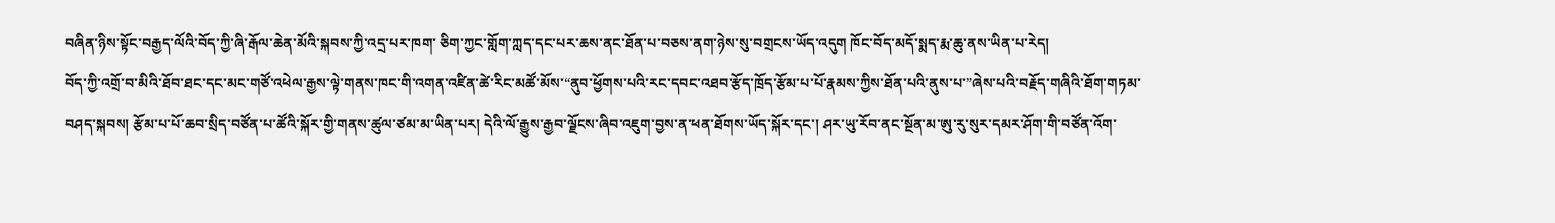བཞིན་ཉིས་སྟོང་བརྒྱད་ལོའི་བོད་ཀྱི་ཞི་རྒོལ་ཆེན་མོའི་སྐབས་ཀྱི་འདྲ་པར་ཁག་ ཅིག་ཀྱང་གློག་ཀླད་དང་པར་ཆས་ནང་ཐོན་པ་བཅས་ནག་ཉེས་སུ་བགྲངས་ཡོད་འདུག ཁོང་བོད་མདོ་སྨད་རྨ་ཆུ་ནས་ཡིན་པ་རེད།
བོད་ཀྱི་འགྲོ་བ་མིའི་ཐོབ་ཐང་དང་མང་གཙོ་འཕེལ་རྒྱས་ལྟེ་གནས་ཁང་གི་འགན་འཛིན་ཚེ་རིང་མཚོ་མོས་“ནུབ་ཕྱོགས་པའི་རང་དབང་འཐབ་རྩོད་ཁྲོད་རྩོམ་པ་པོ་རྣམས་ཀྱིས་ཐོན་པའི་ནུས་པ་”ཞེས་པའི་བརྗོད་གཞིའི་ཐོག་གཏམ་བཤད་སྐབས། རྩོམ་པ་པོ་ཆབ་སྲིད་བཙོན་པ་ཚོའི་སྐོར་གྱི་གནས་ཚུལ་ཙམ་མ་ཡིན་པར། དེའི་ལོ་རྒྱུས་རྒྱབ་ལྗོངས་ཞིབ་འཇུག་བྱས་ན་ཕན་ཐོགས་ཡོད་སྐོར་དང་། ཤར་ཡུ་རོབ་ནང་སྔོན་མ་ཨུ་རུ་སུར་དམར་ཤོག་གི་བཙོན་འོག་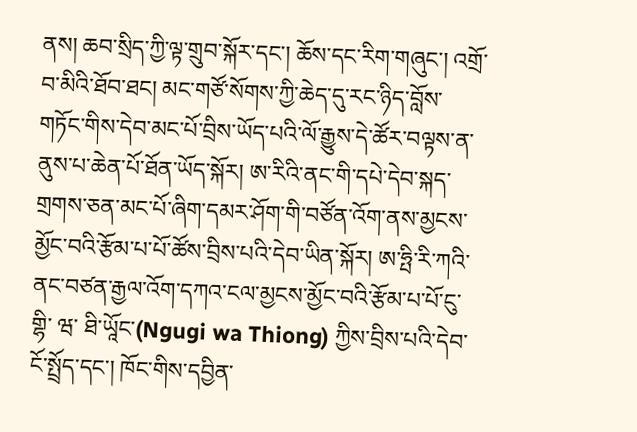ནས། ཆབ་སྲིད་ཀྱི་ལྟ་གྲུབ་སྐོར་དང་། ཆོས་དང་རིག་གཞུང་། འགྲོ་བ་མིའི་ཐོབ་ཐང། མང་གཙོ་སོགས་ཀྱི་ཆེད་དུ་རང་ཉིད་བློས་གཏོང་གིས་དེབ་མང་པོ་བྲིས་ཡོད་པའི་ལོ་རྒྱུས་དེ་ཚོར་བལྟས་ན་ནུས་པ་ཆེན་པོ་ཐོན་ཡོད་སྐོར། ཨ་རིའི་ནང་གི་དཔེ་དེབ་སྐད་གྲགས་ཅན་མང་པོ་ཞིག་དམར་ཤོག་གི་བཙོན་འོག་ནས་མྱངས་མྱོང་བའི་རྩོམ་པ་པོ་ཚོས་བྲིས་པའི་དེབ་ཡིན་སྐོར། ཨ་ཧྤི་རི་ཀའི་ནང་བཙན་རྒྱལ་འོག་དཀའ་ངལ་མྱངས་མྱོང་བའི་རྩོམ་པ་པོ་ངུ་གྷི་ ཝ་ ཐི་ཡཱོང་(Ngugi wa Thiong) ཀྱིས་བྲིས་པའི་དེབ་ངོ་སྤྲོད་དང་། ཁོང་གིས་དབྱིན་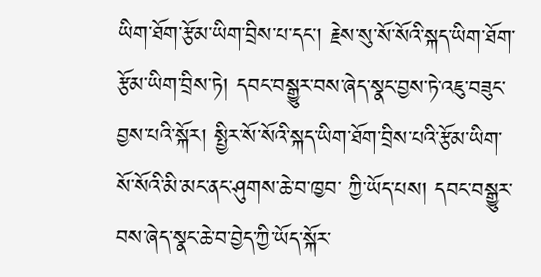ཡིག་ཐོག་རྩོམ་ཡིག་བྲིས་པ་དང་། རྗེས་སུ་སོ་སོའི་སྐད་ཡིག་ཐོག་རྩོམ་ཡིག་བྲིས་ཏེ། དབང་བསྒྱུར་བས་ཞེད་སྣང་བྱས་ཏེ་འཇུ་བཟུང་བྱས་པའི་སྐོར། སྤྱིར་སོ་སོའི་སྐད་ཡིག་ཐོག་བྲིས་པའི་རྩོམ་ཡིག་སོ་སོའི་མི་མང་ནང་ཤུགས་ཆེ་བ་ཁྱབ་ ཀྱི་ཡོད་པས། དབང་བསྒྱུར་བས་ཞེད་སྣང་ཆེ་བ་བྱེད་ཀྱི་ཡོད་སྐོར་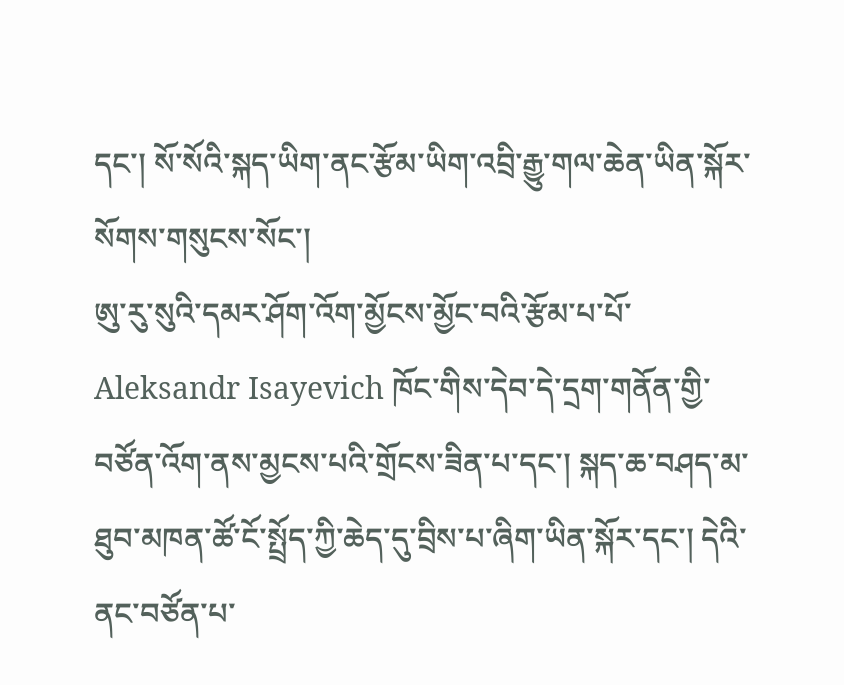དང་། སོ་སོའི་སྐད་ཡིག་ནང་རྩོམ་ཡིག་འབྲི་རྒྱུ་གལ་ཆེན་ཡིན་སྐོར་སོགས་གསུངས་སོང་།
ཨུ་རུ་སུའི་དམར་ཤོག་འོག་མྱོངས་མྱོང་བའི་རྩོམ་པ་པོ་Aleksandr Isayevich ཁོང་གིས་དེབ་དེ་དྲག་གནོན་གྱི་བཙོན་འོག་ནས་མྱངས་པའི་གྲོངས་ཟིན་པ་དང་། སྐད་ཆ་བཤད་མ་ཐུབ་མཁན་ཚོ་ངོ་སྤྲོད་ཀྱི་ཆེད་དུ་བྲིས་པ་ཞིག་ཡིན་སྐོར་དང་། དེའི་ནང་བཙོན་པ་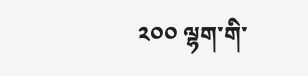༢༠༠ ལྷག་གི་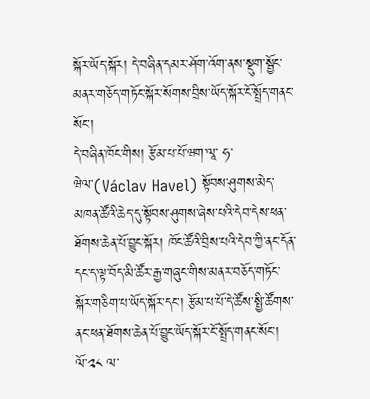སྐོར་ཡོད་སྐོར། དེ་བཞིན་དམར་ཤོག་འོག་ནས་སྡུག་སྦྱོང་མནར་གཅོད་གཏོང་སྐོར་སོགས་བྲིས་ཡོད་སྐོར་ངོ་སྤྲོད་གནང་སོང་།
དེ་བཞིན་ཁོང་གིས། རྩོམ་པ་པོ་ཝག་ལཱ་ ཧ་ཝེལ་(Václav Havel) སྟོབས་ཤུགས་མེད་མཁན་ཚོའི་ཆེད་དུ་སྟོབས་ཤུགས་ཞེས་པའི་དེབ་དེས་ཕན་ཐོགས་ཆེན་པོ་བྱུང་སྐོར། ཁོང་ཚོའི་བྲིས་པའི་དེབ་ཀྱི་ནང་དོན་དང་ད་ལྟ་བོད་མི་ཚོར་རྒྱ་གཞུང་གིས་མནར་བཅོད་གཏོང་སྐོར་གཅིག་པ་ཡོད་སྐོར་དང་། རྩོམ་པ་པོ་དེ་ཚོས་སྤྱི་ཚོགས་ནང་ཕན་ཐོགས་ཆེན་པོ་བྱུང་ཡོད་སྐོར་ངོ་སྤྲོད་གནང་སོང་།
ལོ་༢༨ ལ་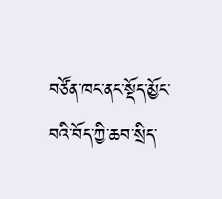བཙོན་ཁང་ནང་སྡོད་མྱོང་བའི་བོད་ཀྱི་ཆབ་སྲིད་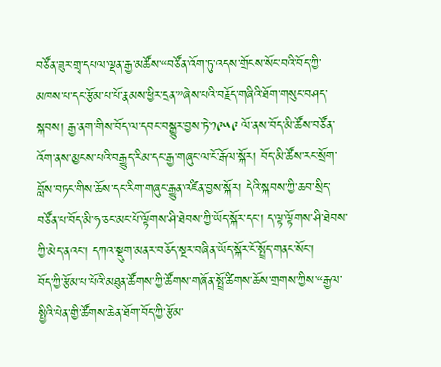བཙོན་ཟུར་གྲྭ་དཔལ་ལྡན་རྒྱ་མཚོས་“བཙོན་འོག་ཏུ་འདས་གྲོངས་སོང་བའི་བོད་ཀྱི་མཁས་པ་དང་རྩོམ་པ་པོ་རྣམས་ཕྱིར་དྲན་”ཞེས་པའི་བརྗོད་གཞིའི་ཐོག་གསུང་བཤད་སྐབས། རྒྱ་ནག་གིས་བོད་ལ་དབང་བསྒྱུར་བྱས་ཏེ་༡༩༥༩ ལོ་ནས་བོད་མི་ཚོས་བཙོན་འོག་ནས་མྱངས་པའི་བརྒྱུད་རིམ་དང་རྒྱ་གཞུང་ལ་ངོ་རྒོལ་སྐོར། བོད་མི་ཚོས་རང་སྲོག་བློས་བཏང་གིས་ཆོས་དང་རིག་གཞུང་རྒྱུན་འཛིན་བྱས་སྐོར། དེའི་སྐབས་ཀྱི་ཆབ་སྲིད་བཙོན་པ་བོད་མི་ཧ་ཅང་མང་པོ་ལྟོགས་ཤི་ཐེབས་ཀྱི་ཡོད་སྐོར་དང་། ད་ལྟ་ལྟོགས་ཤི་ཐེབས་ཀྱི་མེད་ནའང་། དཀའ་སྡུག་མནར་བཅོད་སྔར་བཞིན་ཡོད་སྐོར་ངོ་སྤྲོད་གནང་སོང་།
བོད་ཀྱི་རྩོམ་པ་པོའི་མཐུན་ཚོགས་ཀྱི་ཚོགས་གཞོན་སྤྲོ་ཚིགས་ཆོས་གྲགས་ཀྱིས་“རྒྱལ་སྤྱིའི་པེན་གྱི་ཚོགས་ཆེན་ཐོག་བོད་ཀྱི་རྩོམ་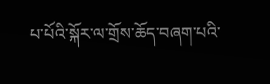པ་པོའི་སྐོར་ལ་གྲོས་ཆོད་བཞག་པའི་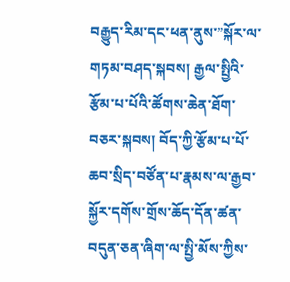བརྒྱུད་རིམ་དང་ཕན་ནུས་”སྐོར་ལ་གཏམ་བཤད་སྐབས། རྒྱལ་སྤྱིའི་རྩོམ་པ་པོའི་ཚོགས་ཆེན་ཐོག་བཅར་སྐབས། བོད་ཀྱི་རྩོམ་པ་པོ་ཆབ་སྲིད་བཙོན་པ་རྣམས་ལ་རྒྱབ་སྐྱོར་དགོས་གྲོས་ཆོད་དོན་ཚན་བདུན་ཅན་ཞིག་ལ་སྤྱི་མོས་ཀྱིས་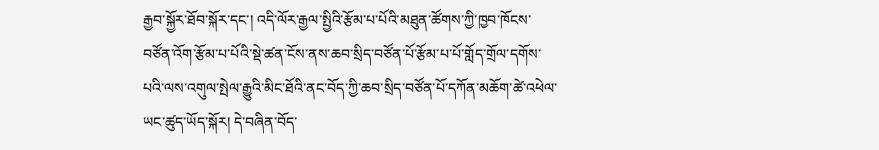རྒྱབ་སྐྱོར་ཐོབ་སྐོར་དང་། འདི་ལོར་རྒྱལ་སྤྱིའི་རྩོམ་པ་པོའི་མཐུན་ཚོགས་ཀྱི་ཁྱབ་ཁོངས་བཙོན་འོག་རྩོམ་པ་པོའི་སྡེ་ཚན་ངོས་ནས་ཆབ་སྲིད་བཙོན་པོ་རྩོམ་པ་པོ་གློད་གྲོལ་དགོས་པའི་ལས་འགུལ་སྤེལ་རྒྱུའི་མིང་ཐོའི་ནང་བོད་ཀྱི་ཆབ་སྲིད་བཙོན་པོ་དཀོན་མཆོག་ཚེ་འཕེལ་ཡང་ཚུད་ཡོད་སྐོར། དེ་བཞིན་བོད་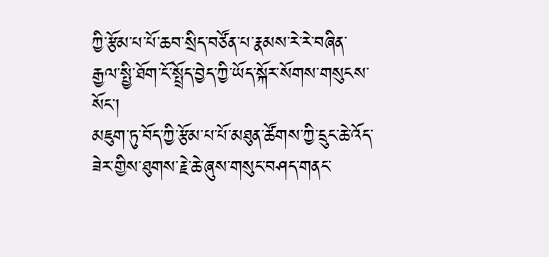ཀྱི་རྩོམ་པ་པོ་ཆབ་སྲིད་བཙོན་པ་རྣམས་རེ་རེ་བཞིན་རྒྱལ་སྤྱི་ཐོག་ངོ་སྤྲོད་བྱེད་ཀྱི་ཡོད་སྐོར་སོགས་གསུངས་སོང་།
མཇུག་ཏུ་བོད་ཀྱི་རྩོམ་པ་པོ་མཐུན་ཚོགས་ཀྱི་དྲུང་ཆེ་འོད་ཟེར་གྱིས་ཐུགས་རྗེ་ཆེ་ཞུས་གསུང་བཤད་གནང་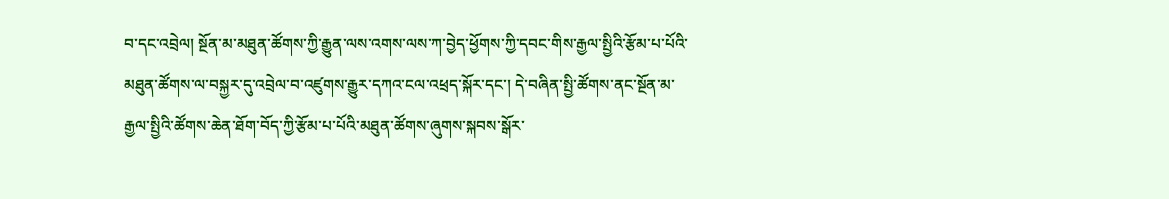བ་དང་འབྲེལ། སྔོན་མ་མཐུན་ཚོགས་ཀྱི་རྒྱུན་ལས་འགས་ལས་ཀ་བྱེད་ཕྱོགས་ཀྱི་དབང་གིས་རྒྱལ་སྤྱིའི་རྩོམ་པ་པོའི་མཐུན་ཚོགས་ལ་བསྐྱར་དུ་འབྲེལ་བ་འཛུགས་རྒྱུར་དཀའ་ངལ་འཕྲད་སྐོར་དང་། དེ་བཞིན་སྤྱི་ཚོགས་ནང་སྔོན་མ་རྒྱལ་སྤྱིའི་ཚོགས་ཆེན་ཐོག་བོད་ཀྱི་རྩོམ་པ་པོའི་མཐུན་ཚོགས་ཞུགས་སྐབས་སྒོར་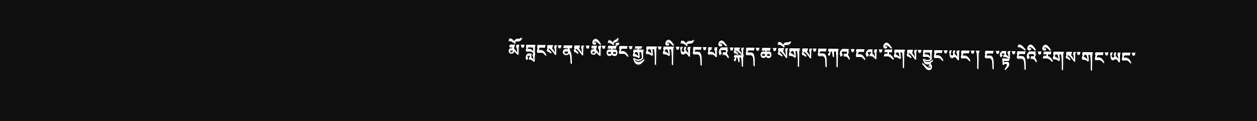མོ་བླངས་ནས་མི་ཚོང་རྒྱག་གི་ཡོད་པའི་སྐད་ཆ་སོགས་དཀའ་ངལ་རིགས་བྱུང་ཡང་། ད་ལྟ་དེའི་རིགས་གང་ཡང་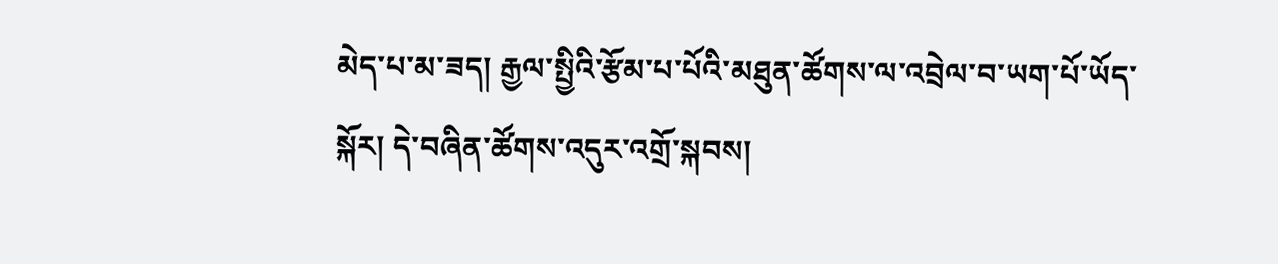མེད་པ་མ་ཟད། རྒྱལ་སྤྱིའི་རྩོམ་པ་པོའི་མཐུན་ཚོགས་ལ་འབྲེལ་བ་ཡག་པོ་ཡོད་སྐོར། དེ་བཞིན་ཚོགས་འདུར་འགྲོ་སྐབས།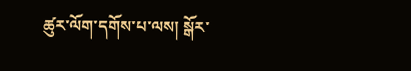ཚུར་ལོག་དགོས་པ་ལས། སྒོར་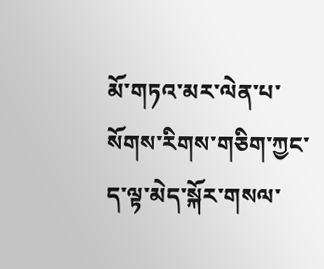མོ་གཏའ་མར་ལེན་པ་སོགས་རིགས་གཅིག་ཀྱང་ད་ལྟ་མེད་སྐོར་གསལ་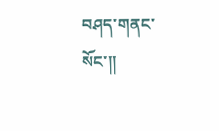བཤད་གནང་སོང་།།